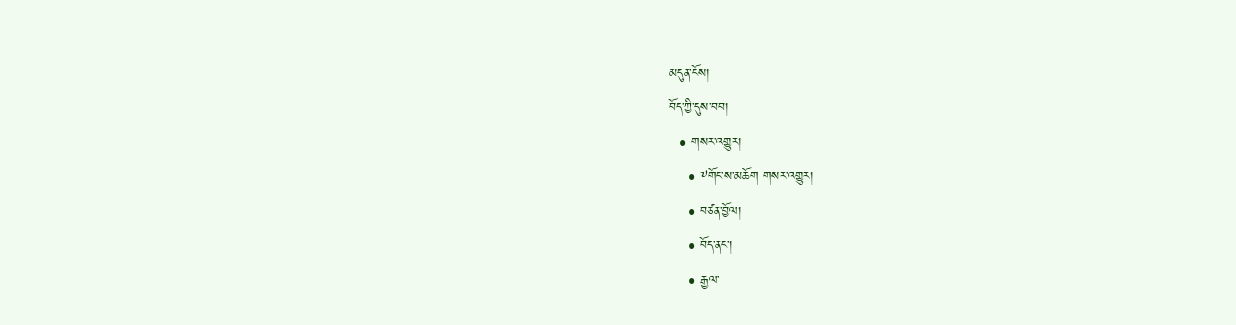མདུན་ངོས།
བོད་ཀྱི་དུས་བབ།
  • གསར་འགྱུར།
    • ༸གོང་ས་མཆོག གསར་འགྱུར།
    • བཙན་བྱོལ།
    • བོད་ནང་།
    • རྒྱལ་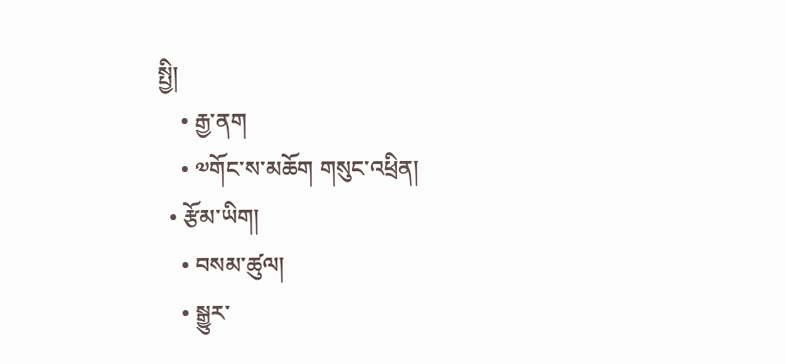སྤྱི།
    • རྒྱ་ནག
    • ༧གོང་ས་མཆོག གསུང་འཕྲིན།
  • རྩོམ་ཡིག།
    • བསམ་ཚུལ།
    • སྒྱུར་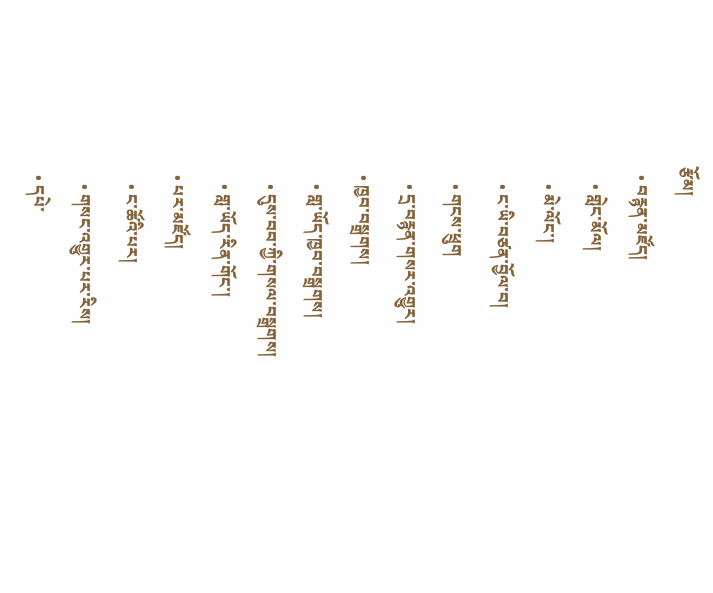རྩོམ།
  • བརྙན་མཛོད།
    • གླེང་མོལ།
    • མེ་ལོང་།
    • ང་ཡི་བཙན་བྱོལ་བ།
    • གངས་ཕྲུག
    • དྲ་བརྙན་གསར་འགྱུར།
  • ཁྱབ་བསྒྲགས།
    • གླ་ཡོད་ཁྱབ་བསྒྲགས།
    • དུས་བབ་ཀྱི་གསལ་བསྒྲགས།
    • གླ་ཡོད་རིན་གོང་།
  • པར་མཛོད།
    • ང་ཚོའི་པར།
    • གསང་འགྱུར་པར་རིས།
  • དཔེ་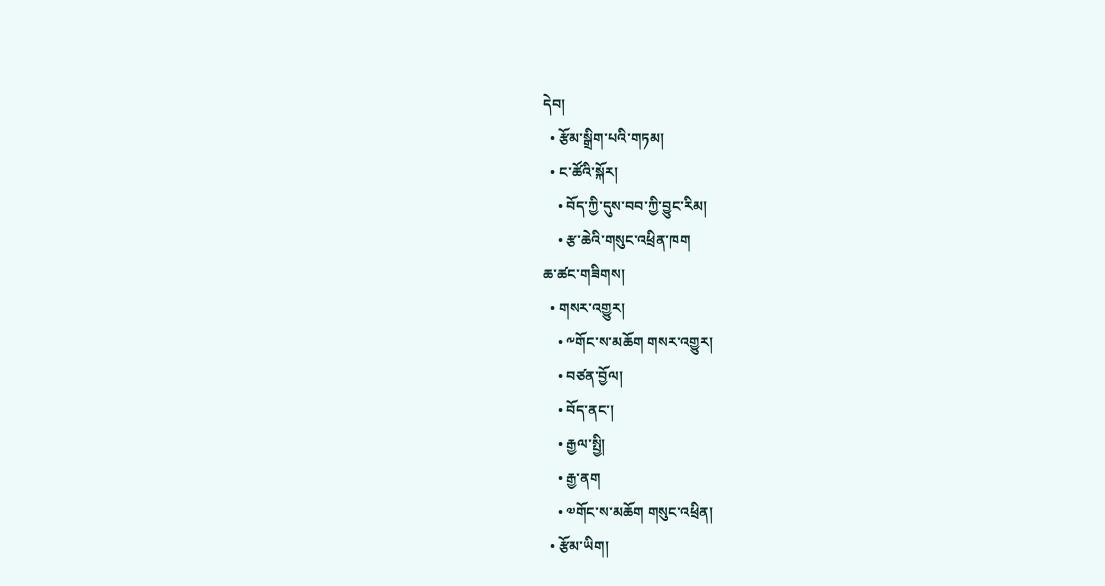དེབ།
  • རྩོམ་སྒྲིག་པའི་གཏམ།
  • ང་ཚོའི་སྐོར།
    • བོད་ཀྱི་དུས་བབ་ཀྱི་བྱུང་རིམ།
    • རྩ་ཆེའི་གསུང་འཕྲིན་ཁག
ཆ་ཚང་གཟིགས།
  • གསར་འགྱུར།
    • ༸གོང་ས་མཆོག གསར་འགྱུར།
    • བཙན་བྱོལ།
    • བོད་ནང་།
    • རྒྱལ་སྤྱི།
    • རྒྱ་ནག
    • ༧གོང་ས་མཆོག གསུང་འཕྲིན།
  • རྩོམ་ཡིག།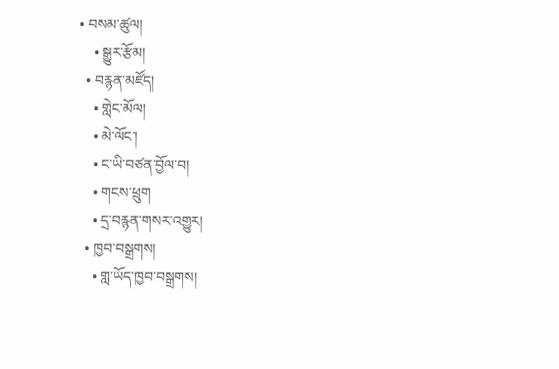• བསམ་ཚུལ།
    • སྒྱུར་རྩོམ།
  • བརྙན་མཛོད།
    • གླེང་མོལ།
    • མེ་ལོང་།
    • ང་ཡི་བཙན་བྱོལ་བ།
    • གངས་ཕྲུག
    • དྲ་བརྙན་གསར་འགྱུར།
  • ཁྱབ་བསྒྲགས།
    • གླ་ཡོད་ཁྱབ་བསྒྲགས།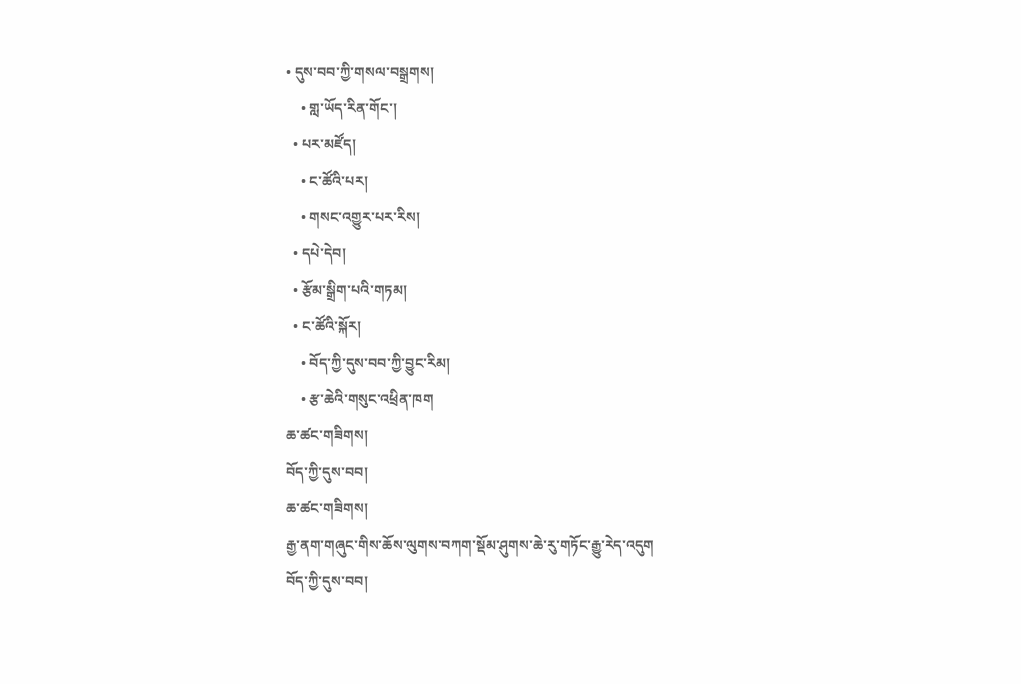• དུས་བབ་ཀྱི་གསལ་བསྒྲགས།
    • གླ་ཡོད་རིན་གོང་།
  • པར་མཛོད།
    • ང་ཚོའི་པར།
    • གསང་འགྱུར་པར་རིས།
  • དཔེ་དེབ།
  • རྩོམ་སྒྲིག་པའི་གཏམ།
  • ང་ཚོའི་སྐོར།
    • བོད་ཀྱི་དུས་བབ་ཀྱི་བྱུང་རིམ།
    • རྩ་ཆེའི་གསུང་འཕྲིན་ཁག
ཆ་ཚང་གཟིགས།
བོད་ཀྱི་དུས་བབ།
ཆ་ཚང་གཟིགས།
རྒྱ་ནག་གཞུང་གིས་ཆོས་ལུགས་བཀག་སྡོམ་ཤུགས་ཆེ་རུ་གཏོང་རྒྱུ་རེད་འདུག
བོད་ཀྱི་དུས་བབ།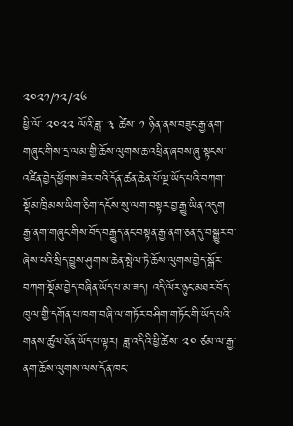༢༠༢༡/༡༢/༢༦
ཕྱི་ལོ་ ༢༠༢༢ ལོའི་ཟླ་ ༣ ཚེས་ ༡ ཉིན་ནས་བཟུང་རྒྱ་ནག་གཞུང་གིས་དྲ་ལམ་གྱི་ཆོས་ལུགས་ཆ་འཕྲིན་ཞབས་ཞུ་སྟངས་འཛིན་བྱེད་ཕྱོགས་ཟེར་བའི་དོན་ཚན་ཆེན་པོ་ལྔ་ཡོད་པའི་བཀག་སྡོམ་ཁྲིམས་ཡིག་ཅིག་དངོས་སུ་ལག་བསྟར་བྱ་རྒྱུ་ཡིན་འདུག
རྒྱ་ནག་གཞུང་གིས་བོད་བརྒྱུད་ནང་བསྟན་རྒྱ་ནག་ཅན་དུ་བསྒྱུར་བ་ཞེས་པའི་སྲིད་བྱུས་ཤུགས་ཆེན་སྤེལ་ཏེ་ཆོས་ལུགས་བྱེད་སྒོར་བཀག་སྡོམ་བྱེད་བཞིན་ཡོད་པ་མ་ཟད། འདི་ལོར་ཉུང་མཐར་བོད་ཁུལ་གྱི་དགོན་པ་ཁག་བཞི་ལ་གཏོར་བཤིག་གཏོང་གི་ཡོད་པའི་གནས་ཚུལ་ཐོན་ཡོད་པ་ལྟར། ཟླ་འདིའི་ཕྱི་ཚེས་ ༢༠ ཙམ་ལ་རྒྱ་ནག་ཆོས་ལུགས་ལས་དོན་ཁང་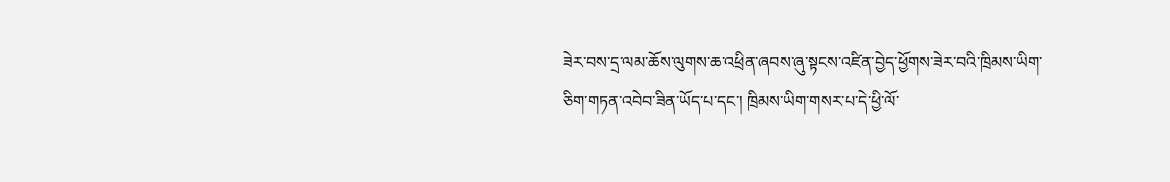ཟེར་བས་དྲ་ལམ་ཆོས་ལུགས་ཆ་འཕྲིན་ཞབས་ཞུ་སྟངས་འཛིན་བྱེད་ཕྱོགས་ཟེར་བའི་ཁྲིམས་ཡིག་ཅིག་གཏན་འབེབ་ཟིན་ཡོད་པ་དང་། ཁྲིམས་ཡིག་གསར་པ་དེ་ཕྱི་ལོ་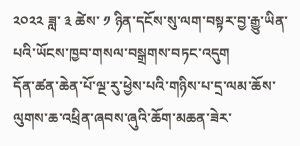༢༠༢༢ ཟླ་ ༣ ཚེས་ ༡ ཉིན་དངོས་སུ་ལག་བསྟར་བྱ་རྒྱུ་ཡིན་པའི་ཡོངས་ཁྱབ་གསལ་བསྒྲགས་བཏང་འདུག
དོན་ཚན་ཆེན་པོ་ལྔ་རུ་ཕྱེས་པའི་གཉིས་པ་དྲ་ལམ་ཆོས་ལུགས་ཆ་འཕྲིན་ཞབས་ཞུའི་ཆོག་མཆན་ཟེར་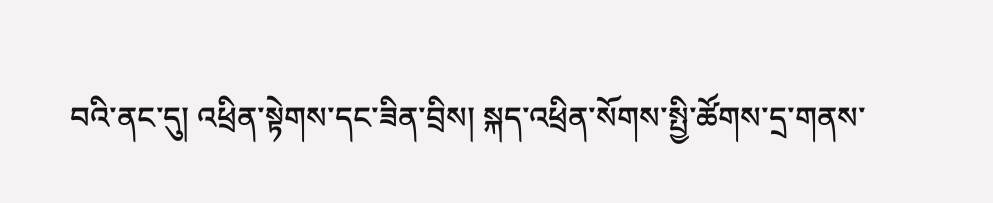བའི་ནང་དུ། འཕྲིན་སྟེགས་དང་ཟིན་བྲིས། སྐད་འཕྲིན་སོགས་སྤྱི་ཚོགས་དྲ་གནས་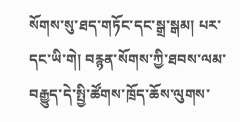སོགས་སུ་ཐད་གཏོང་དང་སྒྲ་སྒམ། པར་དང་ཡི་གེ། བརྙན་སོགས་ཀྱི་ཐབས་ལམ་བརྒྱུད་དེ་སྤྱི་ཚོགས་ཁྲོད་ཆོས་ལུགས་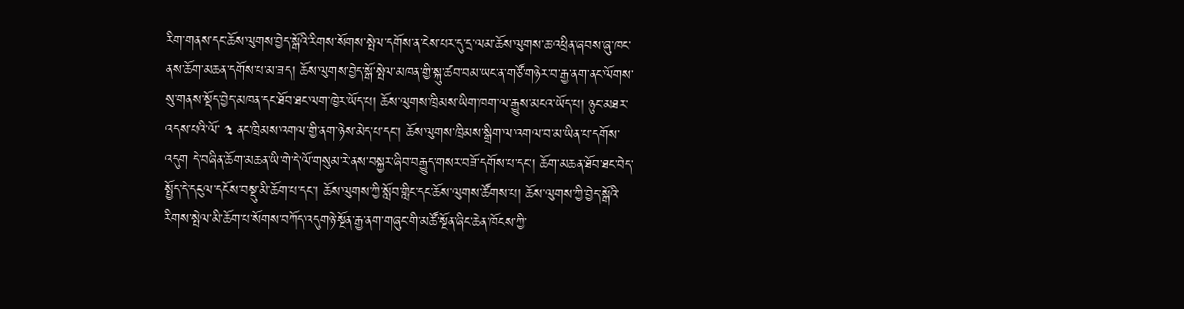རིག་གནས་དང་ཆོས་ལུགས་བྱེད་སྒོའི་རིགས་སོགས་སྤེལ་དགོས་ན་ངེས་པར་དུ་དྲ་ལམ་ཆོས་ལུགས་ཆ་འཕྲིན་ཞབས་ཞུ་ཁང་ནས་ཆོག་མཆན་དགོས་པ་མ་ཟད། ཆོས་ལུགས་བྱེད་སྒོ་སྤེལ་མཁན་གྱི་སྐུ་ཚབ་བམ་ཡང་ན་གཙོ་གཉེར་བ་རྒྱ་ནག་ནང་ལོགས་སུ་གནས་སྡོད་བྱེད་མཁན་དང་ཐོབ་ཐང་ལག་ཁྱེར་ཡོད་པ། ཆོས་ལུགས་ཁྲིམས་ཡིག་ཁག་ལ་རྒྱུས་མངའ་ཡོད་པ། ཉུང་མཐར་འདས་པའི་ལོ་ ༣ ནང་ཁྲིམས་འགལ་གྱི་ནག་ཉེས་མེད་པ་དང་། ཆོས་ལུགས་ཁྲིམས་སྒྲིག་ལ་འགལ་བ་མ་ཡིན་པ་དགོས་འདུག དེ་བཞིན་ཆོག་མཆན་ཡི་གེ་དེ་ལོ་གསུམ་རེ་ནས་བསྐྱར་ཞིབ་བརྒྱུད་གསར་བཟོ་དགོས་པ་དང་། ཆོག་མཆན་ཐོབ་ཐང་བེད་སྤྱོད་དེ་དངུལ་དངོས་བསྡུ་མི་ཆོག་པ་དང་། ཆོས་ལུགས་ཀྱི་སློབ་གླིང་དང་ཆོས་ལུགས་ཚོགས་པ། ཆོས་ལུགས་ཀྱི་བྱེད་སྒོའི་རིགས་སྤེལ་མི་ཆོག་པ་སོགས་བཀོད་འདུགཉེ་སྔོན་རྒྱ་ནག་གཞུང་གི་མཚོ་སྔོན་ཞིང་ཆེན་ཁོངས་ཀྱི་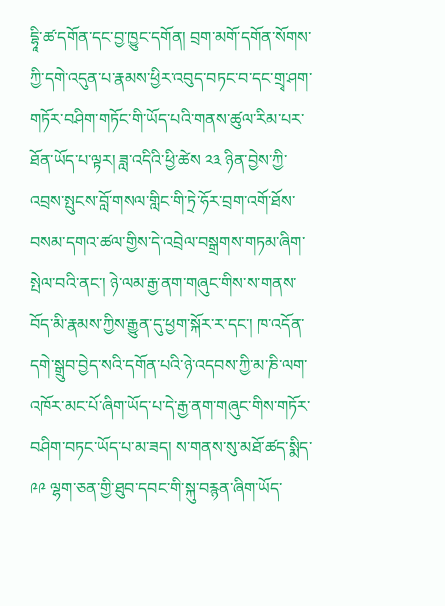དྷཱི་ཚ་དགོན་དང་བྱ་ཁྱུང་དགོན། བྲག་མགོ་དགོན་སོགས་ཀྱི་དགེ་འདུན་པ་རྣམས་ཕྱིར་འབུད་བཏང་བ་དང་གྲྭ་ཤག་གཏོར་བཤིག་གཏོང་གི་ཡོད་པའི་གནས་ཚུལ་རིམ་པར་ཐོན་ཡོད་པ་ལྟར། ཟླ་འདིའི་ཕྱི་ཚེས ༢༣ ཉིན་བྱེས་ཀྱི་འབྲས་སྤུངས་བློ་གསལ་གླིང་གི་ཏྲེ་ཧོར་བྲག་འགོ་ཐོས་བསམ་དགའ་ཚལ་གྱིས་དེ་འབྲེལ་བསྒྲགས་གཏམ་ཞིག་སྤེལ་བའི་ནང་། ཉེ་ལམ་རྒྱ་ནག་གཞུང་གིས་ས་གནས་བོད་མི་རྣམས་ཀྱིས་རྒྱུན་དུ་ཕྱག་སྐོར་ར་དང་། ཁ་འདོན་དགེ་སྒྲུབ་བྱེད་སའི་དགོན་པའི་ཉེ་འདབས་ཀྱི་མ་ཎི་ལག་འཁོར་མང་པོ་ཞིག་ཡོད་པ་དེ་རྒྱ་ནག་གཞུང་གིས་གཏོར་བཤིག་བཏང་ཡོད་པ་མ་ཟད། ས་གནས་སུ་མཐོ་ཚད་སྨིད་༩༩ ལྷག་ཅན་གྱི་ཐུབ་དབང་གི་སྐུ་བརྙན་ཞིག་ཡོད་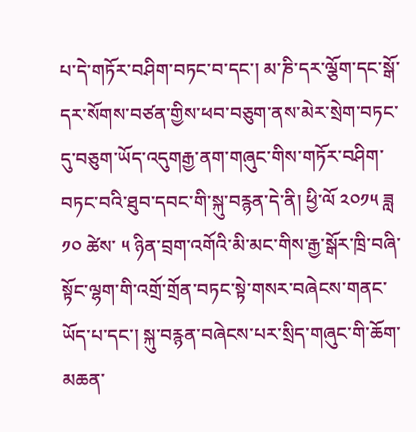པ་དེ་གཏོར་བཤིག་བཏང་བ་དང་། མ་ཎི་དར་ལྕོག་དང་སྒོ་དར་སོགས་བཙན་གྱིས་ཕབ་བཅུག་ནས་མེར་སྲེག་བཏང་དུ་བཅུག་ཡོད་འདུགརྒྱ་ནག་གཞུང་གིས་གཏོར་བཤིག་བཏང་བའི་ཐུབ་དབང་གི་སྐུ་བརྙན་དེ་ནི། ཕྱི་ལོ ༢༠༡༥ ཟླ ༡༠ ཚེས་ ༥ ཉིན་བྲག་འགོའི་མི་མང་གིས་རྒྱ་སྒོར་ཁྲི་བཞི་སྟོང་ལྷག་གི་འགྲོ་གྲོན་བཏང་སྟེ་གསར་བཞེངས་གནང་ཡོད་པ་དང་། སྐུ་བརྙན་བཞེངས་པར་སྲིད་གཞུང་གི་ཆོག་མཆན་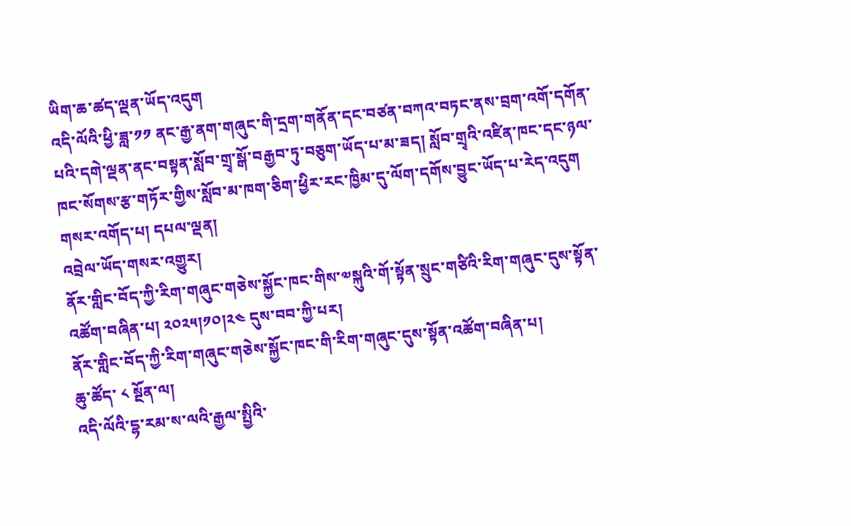ཡིག་ཆ་ཚད་ལྡན་ཡོད་འདུག
འདི་ལོའི་ཕྱི་ཟླ་༡༡ ནང་རྒྱ་ནག་གཞུང་གི་དྲག་གནོན་དང་བཙན་བཀའ་བཏང་ནས་བྲག་འགོ་དགོན་པའི་དགེ་ལྡན་ནང་བསྟན་སློབ་གྲྭ་སྒོ་བརྒྱབ་ཏུ་བཅུག་ཡོད་པ་མ་ཟད། སློབ་གྲྭའི་འཛིན་ཁང་དང་ཉལ་ཁང་སོགས་རྩ་གཏོར་གྱིས་སློབ་མ་ཁག་ཅིག་ཕྱིར་རང་ཁྱིམ་དུ་ལོག་དགོས་བྱུང་ཡོད་པ་རེད་འདུག
གསར་འགོད་པ། དཔལ་ལྡན།
འབྲེལ་ཡོད་གསར་འགྱུར།
ནོར་གླིང་བོད་ཀྱི་རིག་གཞུང་གཅེས་སྐྱོང་ཁང་གིས་༧སྐུའི་གོ་སྟོན་སྲུང་གཙིའི་རིག་གཞུང་དུས་སྟོན་འཚོག་བཞིན་པ། ༢༠༢༥།༡༠།༢༤ དུས་བབ་ཀྱི་པར།
ནོར་གླིང་བོད་ཀྱི་རིག་གཞུང་གཅེས་སྐྱོང་ཁང་གི་རིག་གཞུང་དུས་སྟོན་འཚོག་བཞིན་པ།
ཆུ་ཚོད་ ༨ སྔོན་ལ།
འདི་ལོའི་དྷ་རམ་ས་ལའི་རྒྱལ་སྤྱིའི་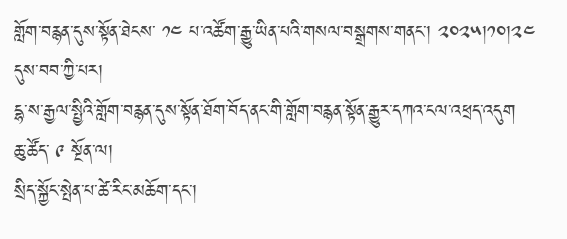གློག་བརྙན་དུས་སྟོན་ཐེངས་ ༡༤ པ་འཚོག་རྒྱུ་ཡིན་པའི་གསལ་བསྒྲགས་གནང་། ༢༠༢༥།༡༠།༢༤ དུས་བབ་ཀྱི་པར།
དྷ་ས་རྒྱལ་སྤྱིའི་གློག་བརྙན་དུས་སྟོན་ཐོག་བོད་ནང་གི་གློག་བརྙན་སྟོན་རྒྱུར་དཀའ་ངལ་འཕྲད་འདུག
ཆུ་ཚོད་ ༩ སྔོན་ལ།
སྲིད་སྐྱོང་སྤེན་པ་ཚེ་རིང་མཆོག་དང་།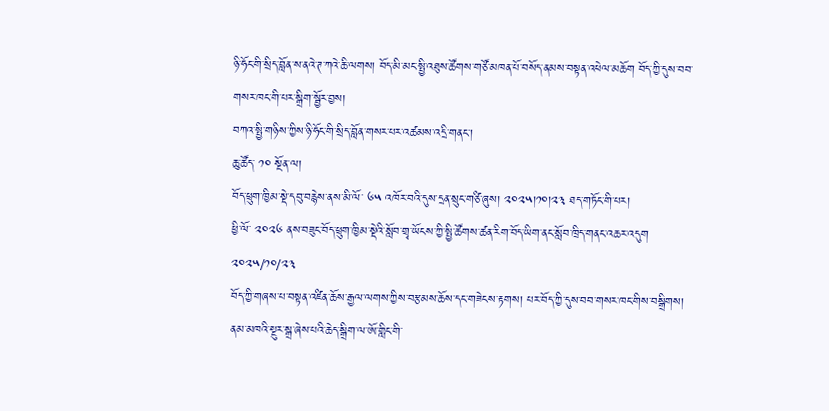ཉི་ཧོང་གི་སྲིད་བློན་ས་ནའེ་ཊ་ཀའེ་ཆི་ལགས། བོད་མི་མང་སྤྱི་འཐུས་ཚོགས་གཙོ་མཁན་པོ་བསོད་ནམས་བསྟན་འཕེལ་མཆོག བོད་ཀྱི་དུས་བབ་གསར་ཁང་གི་པར་སྒྲིག་སྦྱོར་བྱས།
བཀའ་སྤྱི་གཉིས་ཀྱིས་ཉི་ཧོང་གི་སྲིད་བློན་གསར་པར་འཚམས་འདྲི་གནང་།
ཆུ་ཚོད་ ༡༠ སྔོན་ལ།
བོད་ཕྲུག་ཁྱིམ་སྡེ་དབུ་བརྙེས་ནས་མི་ལོ་ ༦༥ འཁོར་བའི་དུས་དྲན་སྲུང་གཙི་ཞུས། ༢༠༢༥།༡༠།༢༣ ཐད་གཏོང་གི་པར།
ཕྱི་ལོ་ ༢༠༢༦ ནས་བཟུང་བོད་ཕྲུག་ཁྱིམ་སྡེའི་སློབ་གྲྭ་ཡོངས་ཀྱི་སྤྱི་ཚོགས་ཚན་རིག་བོད་ཡིག་ནང་སློབ་ཁྲིད་གནང་འཆར་འདུག
༢༠༢༥/༡༠/༢༣
བོད་ཀྱི་གཞས་པ་བསྟན་འཛིན་ཆོས་རྒྱལ་ལགས་ཀྱིས་བརྩམས་ཆོས་དང་གཟེངས་རྟགས། པར་བོད་ཀྱི་དུས་བབ་གསར་ཁང་གིས་བསྒྲིགས།
ནམ་མཁའི་སྔུར་སྒྲ་ཞེས་པའི་ཆེད་སྒྲིག་ལ་ཨོ་གླིང་གི་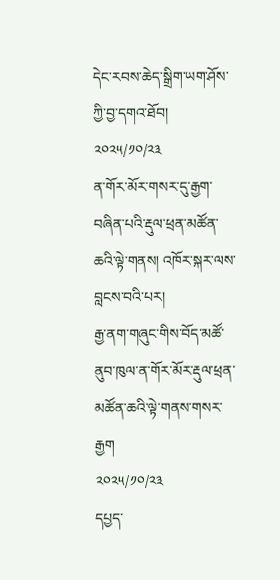དེང་རབས་ཆེད་སྒྲིག་ཡག་ཤོས་ཀྱི་བྱ་དགའ་ཐོབ།
༢༠༢༥/༡༠/༢༣
ན་གོར་མོར་གསར་དུ་རྒྱག་བཞིན་པའི་རྡུལ་ཕྲན་མཚོན་ཆའི་ལྟེ་གནས། འཁོར་སྐར་ལས་བླངས་བའི་པར།
རྒྱ་ནག་གཞུང་གིས་བོད་མཚོ་ནུབ་ཁུལ་ན་གོར་མོར་རྡུལ་ཕྲན་མཚོན་ཆའི་ལྟེ་གནས་གསར་རྒྱག
༢༠༢༥/༡༠/༢༣
དཔྱད་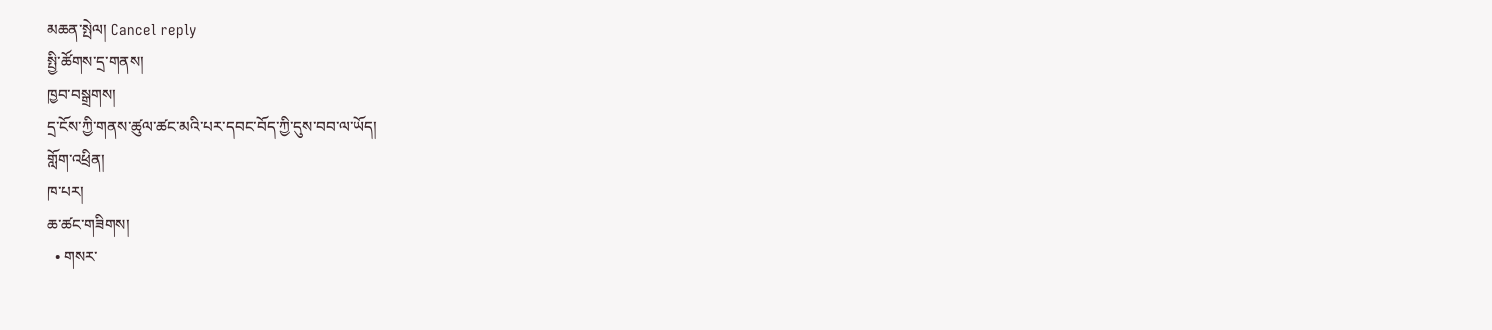མཆན་སྤེལ། Cancel reply
སྤྱི་ཚོགས་དྲ་གནས།
ཁྱབ་བསྒྲགས།
དྲ་ངོས་ཀྱི་གནས་ཚུལ་ཚང་མའི་པར་དབང་བོད་ཀྱི་དུས་བབ་ལ་ཡོད།
གློག་འཕྲིན།
ཁ་པར།
ཆ་ཚང་གཟིགས།
  • གསར་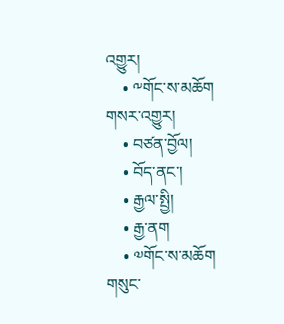འགྱུར།
    • ༸གོང་ས་མཆོག གསར་འགྱུར།
    • བཙན་བྱོལ།
    • བོད་ནང་།
    • རྒྱལ་སྤྱི།
    • རྒྱ་ནག
    • ༧གོང་ས་མཆོག གསུང་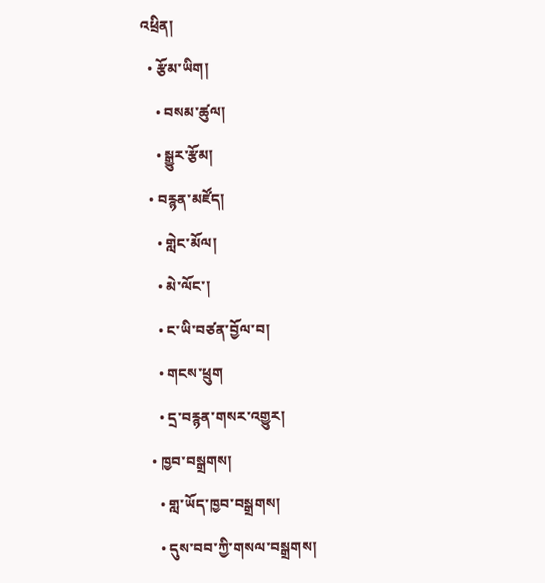འཕྲིན།
  • རྩོམ་ཡིག།
    • བསམ་ཚུལ།
    • སྒྱུར་རྩོམ།
  • བརྙན་མཛོད།
    • གླེང་མོལ།
    • མེ་ལོང་།
    • ང་ཡི་བཙན་བྱོལ་བ།
    • གངས་ཕྲུག
    • དྲ་བརྙན་གསར་འགྱུར།
  • ཁྱབ་བསྒྲགས།
    • གླ་ཡོད་ཁྱབ་བསྒྲགས།
    • དུས་བབ་ཀྱི་གསལ་བསྒྲགས།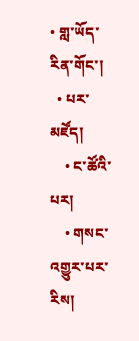• གླ་ཡོད་རིན་གོང་།
  • པར་མཛོད།
    • ང་ཚོའི་པར།
    • གསང་འགྱུར་པར་རིས།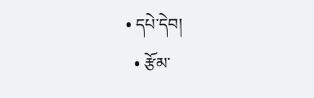• དཔེ་དེབ།
  • རྩོམ་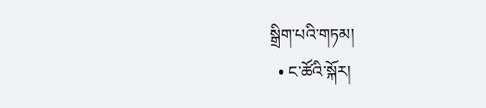སྒྲིག་པའི་གཏམ།
  • ང་ཚོའི་སྐོར།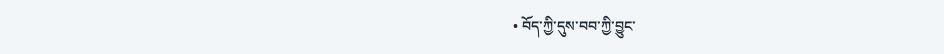• བོད་ཀྱི་དུས་བབ་ཀྱི་བྱུང་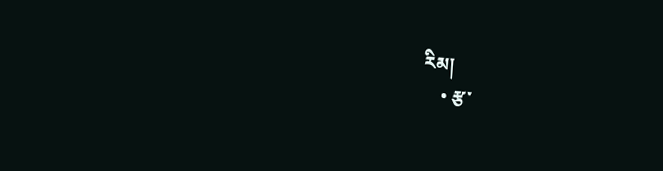རིམ།
    • རྩ་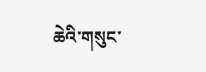ཆེའི་གསུང་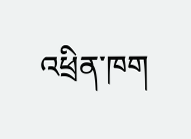འཕྲིན་ཁག